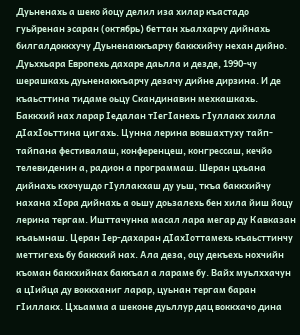Дуьненахь а шеко йоцу делил иза хилар къастадо гуьйренан эсаран (октябрь) беттан хьалхарчу дийнахь билгалдоккхучу Дуьненаюкъарчу баккхийчу нехан дийно.
Дуьххьара Европехь дахаре даьлла и дезде, 1990-чу шерашкахь дуьненаюкъарчу дезачу дийне дирзина. И де къаьсттина тидаме оьцу Скандинавин мехкашкахь. Баккхий нах ларар Iедалан тIегIанехь гIуллакх хилла дIахIоьттина цигахь. Цунна лерина вовшахтуху тайп-тайпана фестивалаш, конференцеш, конгрессаш, кечйо телевиденин а, радион а программаш. Шеран цхьана дийнахь кхочушдо гIуллакхаш ду уьш, ткъа баккхийчу нахана хIора дийнахь а оьшу доьзалехь бен хила йиш йоцу лерина тергам. Ишттачунна масал лара мегар ду Кавказан къаьмнаш. Церан Iер-дахаран дIахIоттамехь къаьсттинчу меттигехь бу баккхий нах. Ала деза, оцу декъехь нохчийн къоман баккхийнах баккъал а лараме бу. Вайх муьлххачун а цIийца ду воккханиг ларар, цуьнан тергам баран гIиллакх. Цхьамма а шеконе дуьллур дац воккхачо дина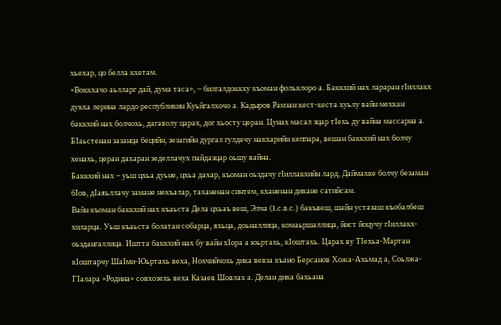хьехар, цо белла кхетам.
«Воккхачо аьлларг дай, дума таса», – билгалдоккху къоман фольклоро а. Баккхий нах лараран гIиллакх дукха лерина лардо республикин Куьйгалхочо а. Кадыров Рамзан кест-кеста хуьлу вайн мехкан баккхий нах болчохь, дагаволу царах, дог хьосту церан. Цунах масал эцар тIехь ду вайна массарна а.
БIаьстенан зазанца бецийн, зезагийн дургал гулдечу накхарийн кеппара, вешан баккхий нах болчу хенахь, церан дахаран зеделлачух пайдаэцар оьшу вайна.
Баккхий нах – уьш цхьа дуьне, цхьа дахар, къоман оьздачу гIиллакхийн лард, Даймахке болчу безаман бIов, дIаяьллачу замане некъалар, таханенан синтем, кханенан дикане сатийсам.
Вайн къоман баккхий нах къаьста Дела цхьаъ веш, Элча (I.с.в.с.) бакъвеш, шайн устазаш къобалбеш хиларца. Уьш къаьста болатан собарца, яхьца, доьналлица, комаьршаллица, йист йоцучу гIиллакх-оьздангаллица. Иштта баккхий нах бу вайн хIора а юьртахь, кIоштахь. Царах ву ТIехьа-Мартан кIоштарчу ШаIми-Юьртахь веха, Нохчийчохь дика вевза къано Берсанов Хожа-Ахьмад а, Соьлжа-ГIалара «Родина» совхозехь веха Казаев Шовлах а. Делан дика бахьана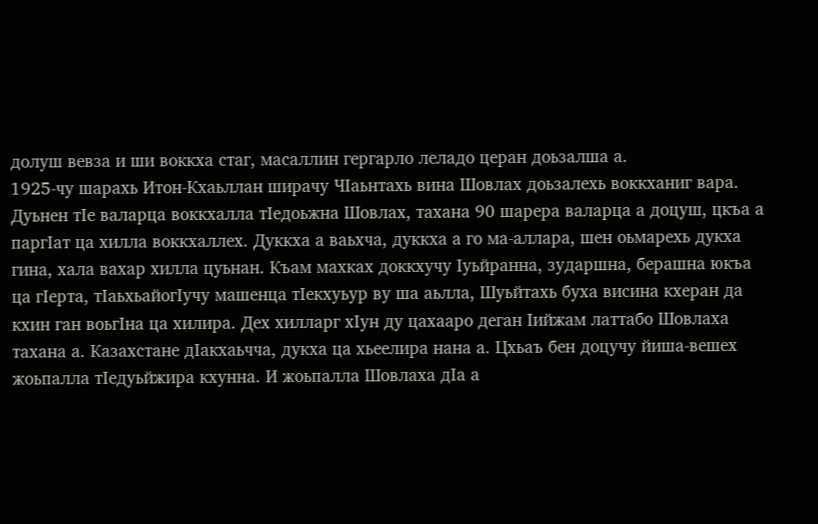долуш вевза и ши воккха стаг, масаллин гергарло леладо церан доьзалша а.
1925-чу шарахь Итон-Кхаьллан ширачу ЧIаьнтахь вина Шовлах доьзалехь воккханиг вара. Дуьнен тIе валарца воккхалла тIедоьжна Шовлах, тахана 90 шарера валарца а доцуш, цкъа а паргIат ца хилла воккхаллех. Дуккха а ваьхча, дуккха а го ма-аллара, шен оьмарехь дукха гина, хала вахар хилла цуьнан. Къам махках доккхучу Iуьйранна, зударшна, берашна юкъа ца гIерта, тIаьхьайогIучу машенца тIекхуьур ву ша аьлла, Шуьйтахь буха висина кхеран да кхин ган воьгIна ца хилира. Дех хилларг хIун ду цахааро деган Iийжам латтабо Шовлаха тахана а. Казахстане дIакхаьчча, дукха ца хьеелира нана а. Цхьаъ бен доцучу йиша-вешех жоьпалла тIедуьйжира кхунна. И жоьпалла Шовлаха дIа а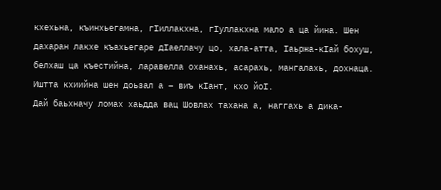кхехьна, къинхьегамна, гIиллакхна, гIуллакхна мало а ца йина. Шен дахаран лакхе къахьегаре дIаеллачу цо, хала-атта, Iаьржа-кIай бохуш, белхаш ца къестийна, ларавелла оханахь, асарахь, мангалахь, дохнаца. Иштта кхиийна шен доьзал а – виъ кIант, кхо йоI.
Дай баьхначу ломах хаьдда вац Шовлах тахана а, наггахь а дика-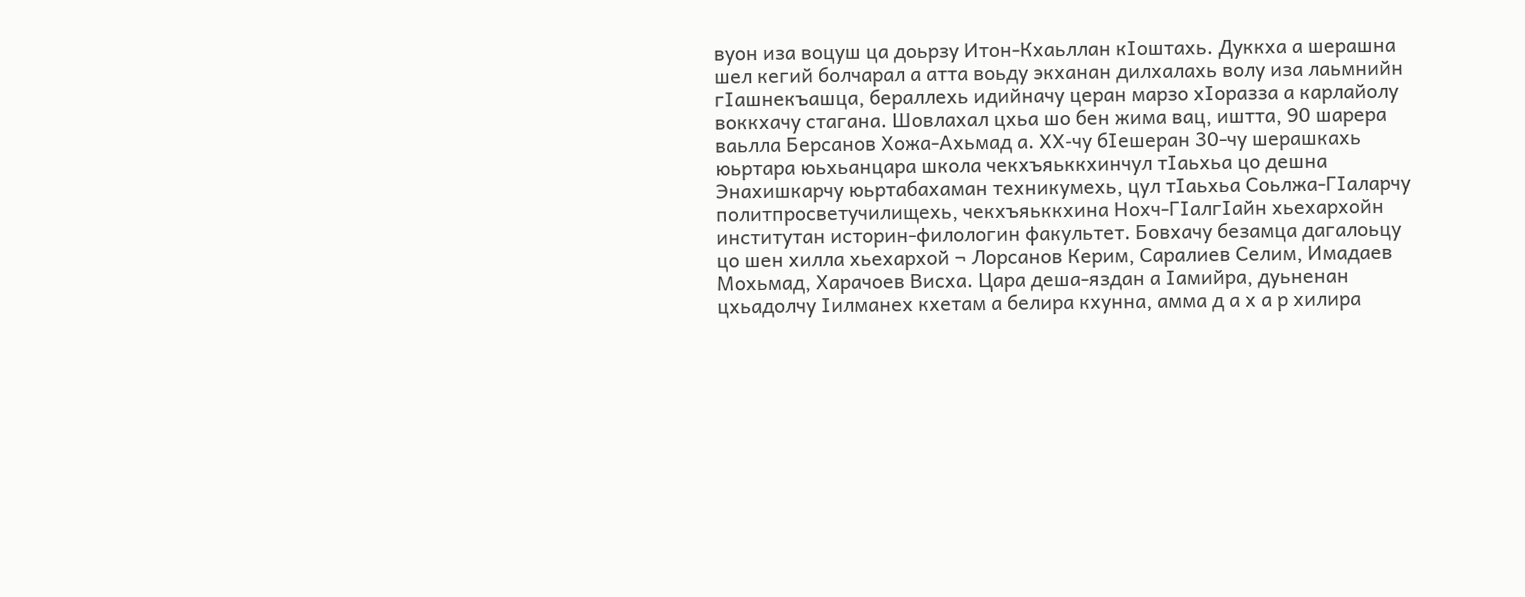вуон иза воцуш ца доьрзу Итон-Кхаьллан кIоштахь. Дуккха а шерашна шел кегий болчарал а атта воьду экханан дилхалахь волу иза лаьмнийн гIашнекъашца, бераллехь идийначу церан марзо хIоразза а карлайолу воккхачу стагана. Шовлахал цхьа шо бен жима вац, иштта, 90 шарера ваьлла Берсанов Хожа-Ахьмад а. XX-чу бIешеран 30-чу шерашкахь юьртара юьхьанцара школа чекхъяьккхинчул тIаьхьа цо дешна Энахишкарчу юьртабахаман техникумехь, цул тIаьхьа Соьлжа-ГIаларчу политпросветучилищехь, чекхъяьккхина Нохч-ГIалгIайн хьехархойн институтан историн-филологин факультет. Бовхачу безамца дагалоьцу цо шен хилла хьехархой ¬ Лорсанов Керим, Саралиев Селим, Имадаев Мохьмад, Харачоев Висха. Цара деша-яздан а Iамийра, дуьненан цхьадолчу Iилманех кхетам а белира кхунна, амма д а х а р хилира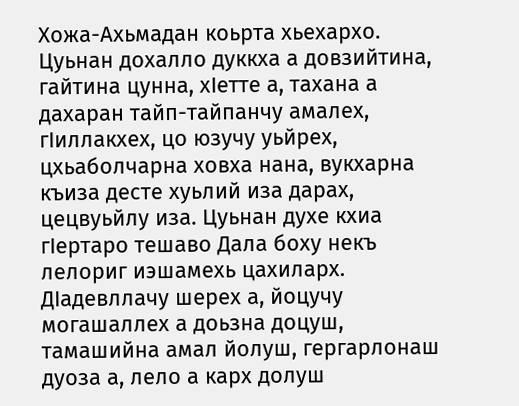Хожа-Ахьмадан коьрта хьехархо. Цуьнан дохалло дуккха а довзийтина, гайтина цунна, хIетте а, тахана а дахаран тайп-тайпанчу амалех, гIиллакхех, цо юзучу уьйрех, цхьаболчарна ховха нана, вукхарна къиза десте хуьлий иза дарах, цецвуьйлу иза. Цуьнан духе кхиа гIертаро тешаво Дала боху некъ лелориг иэшамехь цахиларх.
ДIадевллачу шерех а, йоцучу могашаллех а доьзна доцуш, тамашийна амал йолуш, гергарлонаш дуоза а, лело а карх долуш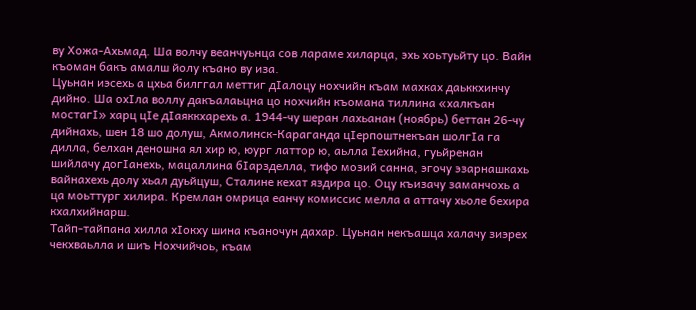ву Хожа-Ахьмад. Ша волчу веанчуьнца сов лараме хиларца, эхь хоьтуьйту цо. Вайн къоман бакъ амалш йолу къано ву иза.
Цуьнан иэсехь а цхьа билггал меттиг дIалоцу нохчийн къам махках даьккхинчу дийно. Ша охIла воллу дакъалаьцна цо нохчийн къомана тиллина «халкъан мостагI» харц цIе дIаяккхарехь а. 1944-чу шеран лахьанан (ноябрь) беттан 26-чу дийнахь, шен 18 шо долуш, Акмолинск-Караганда цIерпоштнекъан шолгIа га дилла, белхан деношна ял хир ю, юург латтор ю, аьлла Iехийна, гуьйренан шийлачу догIанехь, мацаллина бIарзделла, тифо мозий санна, эгочу эзарнашкахь вайнахехь долу хьал дуьйцуш, Сталине кехат яздира цо. Оцу къизачу заманчохь а ца моьттург хилира. Кремлан омрица еанчу комиссис мелла а аттачу хьоле бехира кхалхийнарш.
Тайп-тайпана хилла хIокху шина къаночун дахар. Цуьнан некъашца халачу зиэрех чекхваьлла и шиъ Нохчийчоь, къам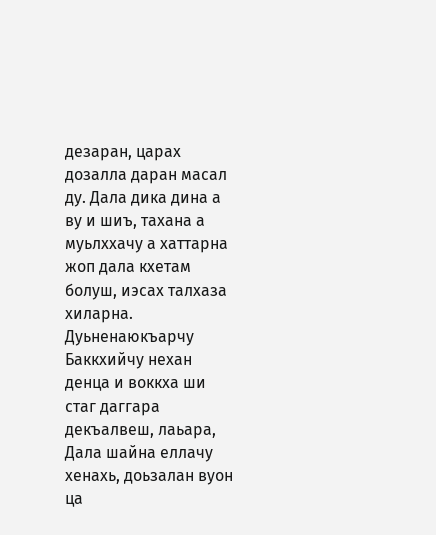дезаран, царах дозалла даран масал ду. Дала дика дина а ву и шиъ, тахана а муьлххачу а хаттарна жоп дала кхетам болуш, иэсах талхаза хиларна.
Дуьненаюкъарчу Баккхийчу нехан денца и воккха ши стаг даггара декъалвеш, лаьара, Дала шайна еллачу хенахь, доьзалан вуон ца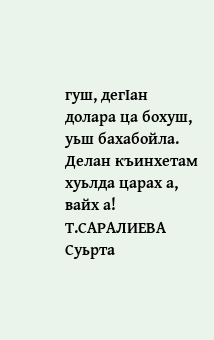гуш, дегIан долара ца бохуш, уьш бахабойла. Делан къинхетам хуьлда царах а, вайх а!
Т.САРАЛИЕВА
Суьрта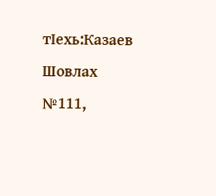тIехь:Казаев Шовлах
№111,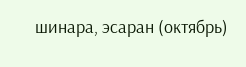шинара, эсаран (октябрь)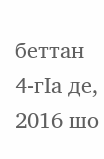беттан 4-гIа де, 2016 шо